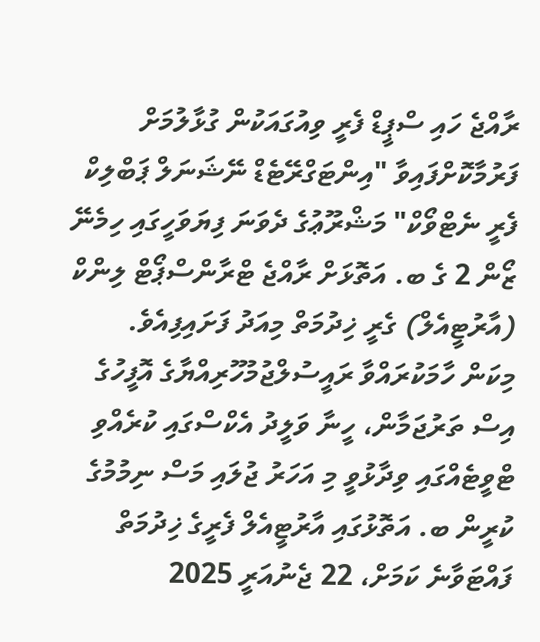ރާއްޖެ ހައި ސްޕީޑް ފެރީ ވިއުގައަކުން ގުޅާލުމަށް ފަރުމާކޮށްފައިވާ "އިންޓަގްރޭޓެޑް ނޭޝަނަލް ޕަބްލިކް ފެރީ ނެޓްވޯކް" މަޝްރޫޢުގެ ދެވަނަ ފިޔަވަހީގައި ހިމެނޭ ޒޯން 2 ގެ ބ. އަތޮޅަށް ރާއްޖެ ޓްރާންސްޕޯޓް ލިންކް (އާރުޓީއެލް) ގެރީ ޚިދުމަތް މިއަދު ފަށައިފިއެވެ.
މިކަން ހާމަކުރައްވާ ރައީސުލްޖުމުހޫރިއްޔާގެ އޮފީހުގެ އިސް ތަރުޖަމާން، ހީނާ ވަލީދު އެކްސްގައި ކުރެއްވި ޓްވީޓެއްގައި ވިދާޅުވީ މި އަހަރު ޖުލައި މަސް ނިމުމުގެ ކުރީން ބ. އަތޮޅުގައި އާރުޓީއެލް ފެރީގެ ޚިދުމަތް ފައްޓަވާނެ ކަމަށް، 22 ޖެނުއަރީ 2025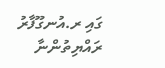ގައި ރ.އުނގޫފާރު ރައްޔިތުންނާ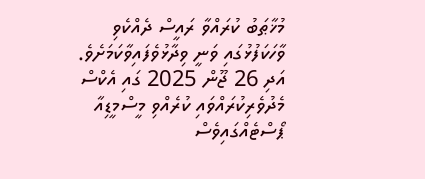މުޚާޠަބު ކުރައްވާ ރައީސް ދެއްކެވި ވާހަކަފުޅުގައި ވަނީ ވިދާޅުވެފައިވާކަމަށެވެ. އަދި 26 ޖޫން 2025 ގައި އެކްސް މެދުވެރިކުރައްވައި ކުރެއްވި މީސްމީޑިއާ ޕޯސްޓެއްގައިވެސް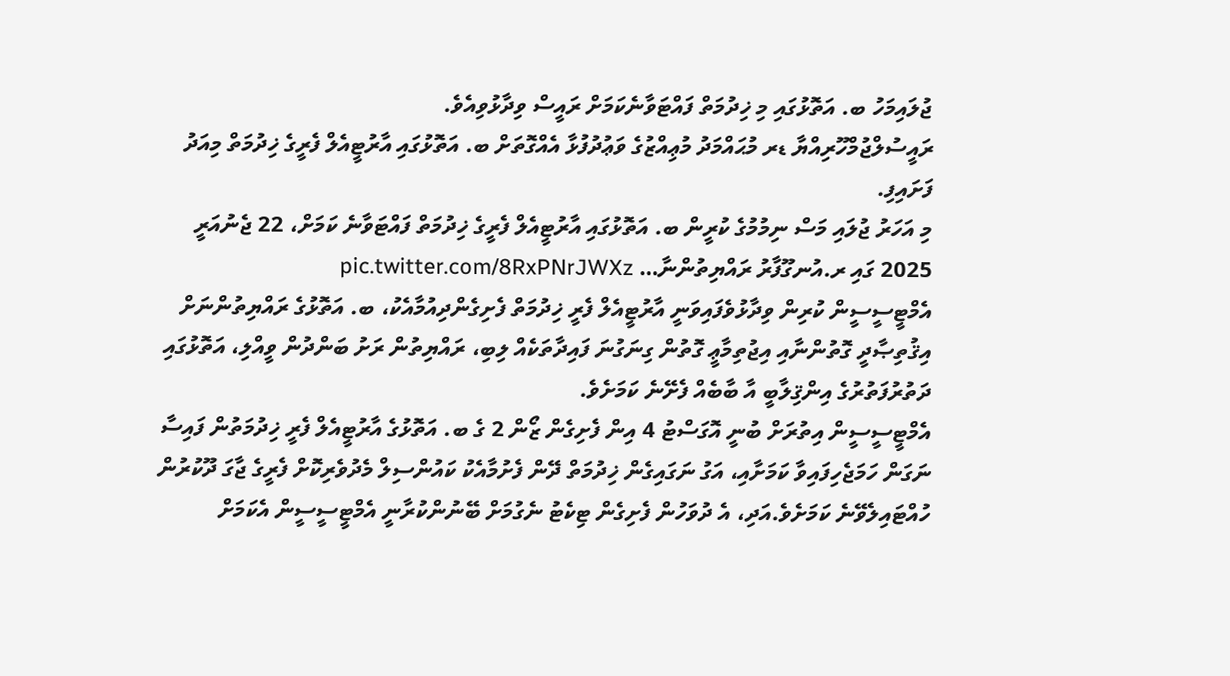ޖުލައިމަހު ބ. އަތޮޅުގައި މި ޚިދުމަތް ފައްޓަވާނެކަމަށް ރައީސް ވިދާޅުވިއެވެ.
ރައީސުލްޖުމްހޫރިއްޔާ ޑރ މުޙައްމަދު މުޢިއްޒުގެ ވަޢުދުފުޅާ އެއްގޮތަށް ބ. އަތޮޅުގައި އާރުޓީއެލް ފެރީގެ ޚިދުމަތް މިއަދު ފަށައިފި.
މި އަހަރު ޖުލައި މަސް ނިމުމުގެ ކުރީން ބ. އަތޮޅުގައި އާރުޓީއެލް ފެރީގެ ޚިދުމަތް ފައްޓަވާނެ ކަމަށް، 22 ޖެނުއަރީ 2025 ގައި ރ.އުނގޫފާރު ރައްޔިތުންނާ… pic.twitter.com/8RxPNrJWXz
އެމްޓީސީސީން ކުރިން ވިދާޅުވެފައިވަނީ އާރުޓީއެލް ފެރީ ޚިދުމަތް ފެށިގެންދިއުމާއެކު، ބ. އަތޮޅުގެ ރައްޔިތުންނަށް އިޤުތިޞާދީ ގޮތުންނާއި އިޖުތިމާޢީ ގޮތުން ގިނަގުނަ ފައިދާތަކެއް ލިބި، ރައްޔިތުން ރަށު ބަންދުން ވީއްލި، އަތޮޅުގައި ދަތުރުފަތުރުގެ އިންޤިލާބީ އާ ބާބެއް ފެށޭނެ ކަމަށެވެ.
އެމްޓީސީސީން އިތުރަށް ބުނީ އޮގަސްޓު 4 އިން ފެށިގެން ޒޯން 2 ގެ ބ. އަތޮޅުގެ އާރުޓީއެލް ފެރީ ޚިދުމަތުން ފައިސާ ނަގަން ހަމަޖެހިފައިވާ ކަމަށާއި، އަގު ނަގައިގެން ޚިދުމަތް ދޭން ފެށުމާއެކު ކައުންސިލް މެދުވެރިކޮށް ފެރީގެ ޖާގަ ދޫކުރުން ހުއްޓައިލެވޭނެ ކަމަށެވެ.އަދި، އެ ދުވަހުން ފެށިގެން ޓިކެޓު ނެގުމަށް ބޭނުންކުރާނީ އެމްޓީސީސީން އެކަމަށް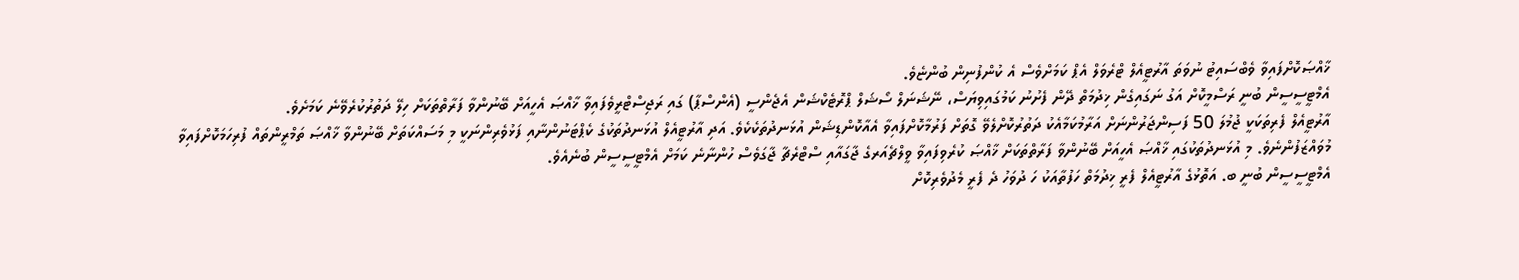ޚާއްޞަކޮށްފައިވާ ވެބްސައިޓު ނުވަތަ އާރުޓީއެލް ޓްރެވަލް އެޕް ކަމަށްވެސް އެ ކުންފުނިން ބުންޏެވެ.
އެމްޓީސީސީން ބުނީ ރަސްމީކޮށް އަގު ނަގައިގެން ޚިދުމަތް ދޭން ފެށުނު ކަމުގައިވިޔަސް، ނޭޝަނަލް ސޯޝަލް ޕްރޮޓެކްޝަން އެޖެންސީ (އެންސްޕާ) ގައި ރަޖިސްޓްރީވެފައިވާ ޚާއްޞަ އެހީއަށް ބޭނުންވާ ފަރާތްތަކަށް ހިލޭ ދަތުރުކުރެވޭނެ ކަމަށެވެ.
އާރުޓީއެލް ފެރިތަކަކީ ޖުމުލަ 50 ފަސިންޖަރުންނަށް އަރާމުކަމާއެކު ދަތުރުކޮށްލެވޭ ގޮތަށް ފަރުމާކޮށްފައިވާ އެއާކޮންޑިޝަން އުޅަނދުތަކެކެވެ. އަދި އާރުޓީއެލް އުޅަނދުތަކުގެ ކެޕްޓަނުންނާއި ފަޅުވެރިންނަކީ މި މަސައްކަތަށް ބޭނުންވާ ޚާއްޞަ ތަމްރީންތައް ފުރިހަމަކޮށްފައިވާ މުވައްޒަފުންނެވެ. މި އުޅަނދުތަކުގައި ޚާއްޞަ އެހީއަށް ބޭނުންވާ ފަރާތްތަކަށް ޚާއްޞަ ކުރެވިފައިވާ ވީލްޗެއަރގެ ޖާގައާއި ސްޓްރެޗާ ޖާގަވެސް ހުންނާނެ ކަމަށް އެމްޓީސީސީން ބުނެއެވެ.
އެމްޓީސީސީން ބުނީ ބ. އަތޮޅުގެ އާރުޓީއެލް ފެރީ ޚިދުމަތް ހަފުތާއަކު ހަ ދުވަހު ދެ ފެރީ މެދުވެރިކޮށް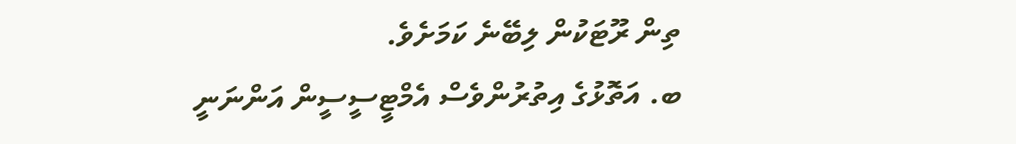ތިން ރޫޓަކުން ލިބޭނެ ކަމަށެވެ.
ބ. އަތޮޅުގެ އިތުރުންވެސް އެމްޓީސީސީން އަންނަނީ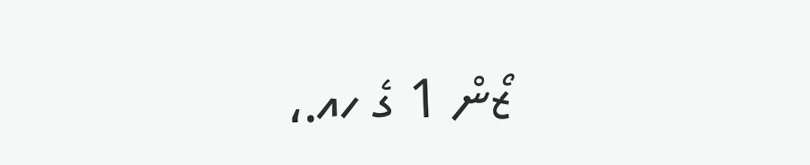ޒޯން 1 ގެ ހއ.،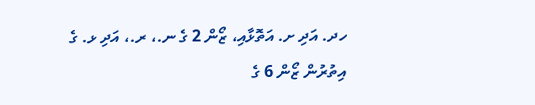ހދ. އަދި ށ. އަތޮޅާއި، ޒޯން 2 ގެ ނ.، ރ.، އަދި ޅ. ގެ އިތުރުން ޒޯން 6 ގެ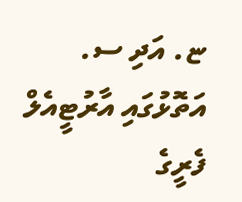ޏ. އަދި ސ. އަތޮޅުގައި އާރުޓީއެލް ފެރީގެ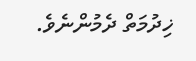ޚިދުމަތް ދެމުންނެވެ.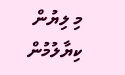މި ލިޔުން ކިޔާލުމުން